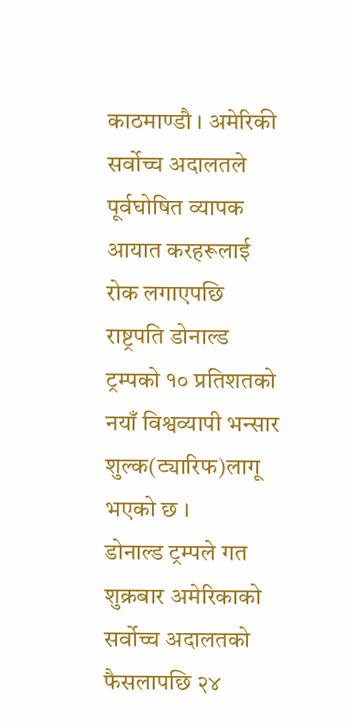काठमाण्डौ । अमेरिकी सर्वोच्च अदालतले पूर्वघोषित व्यापक आयात करहरूलाई रोक लगाएपछि राष्ट्रपति डोनाल्ड ट्रम्पको १० प्रतिशतको नयाँ विश्वव्यापी भन्सार शुल्क(ट्यारिफ)लागू भएको छ ।
डोनाल्ड ट्रम्पले गत शुक्रबार अमेरिकाको सर्वोच्च अदालतको फैसलापछि २४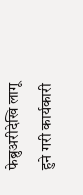फेब्रुअरीदेखि लागू हुने गरी कार्यकारी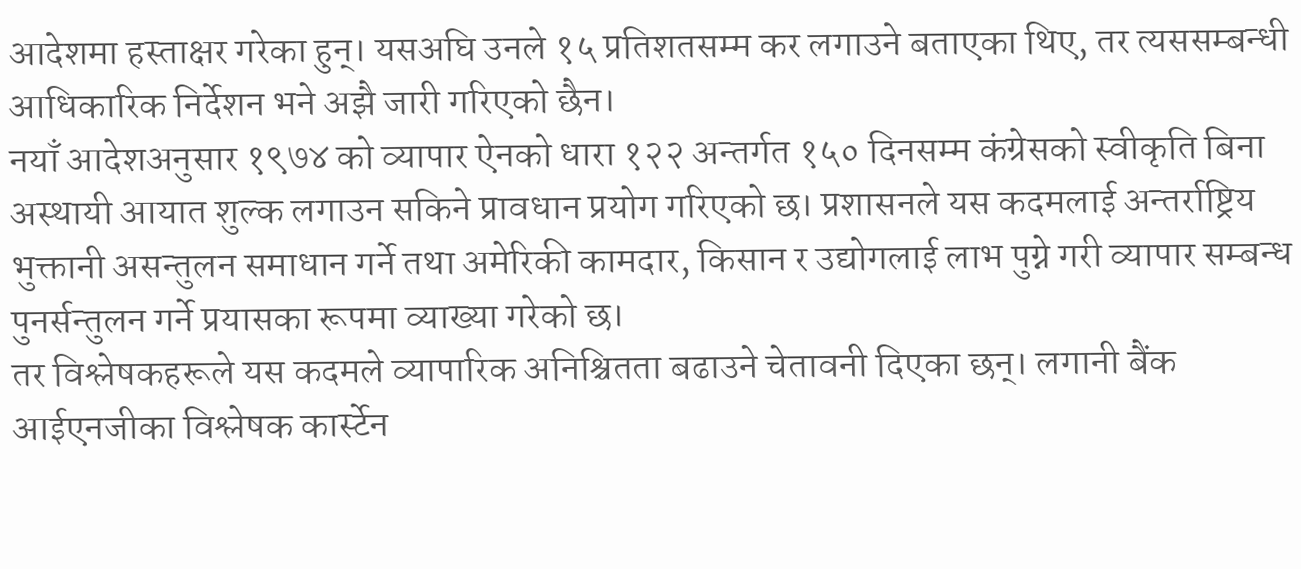आदेशमा हस्ताक्षर गरेका हुन्। यसअघि उनले १५ प्रतिशतसम्म कर लगाउने बताएका थिए, तर त्यससम्बन्धी आधिकारिक निर्देशन भने अझै जारी गरिएको छैन।
नयाँ आदेशअनुसार १९७४ को व्यापार ऐनको धारा १२२ अन्तर्गत १५० दिनसम्म कंग्रेसको स्वीकृति बिना अस्थायी आयात शुल्क लगाउन सकिने प्रावधान प्रयोग गरिएको छ। प्रशासनले यस कदमलाई अन्तर्राष्ट्रिय भुक्तानी असन्तुलन समाधान गर्ने तथा अमेरिकी कामदार, किसान र उद्योगलाई लाभ पुग्ने गरी व्यापार सम्बन्ध पुनर्सन्तुलन गर्ने प्रयासका रूपमा व्याख्या गरेको छ।
तर विश्लेषकहरूले यस कदमले व्यापारिक अनिश्चितता बढाउने चेतावनी दिएका छन्। लगानी बैंक आईएनजीका विश्लेषक कार्स्टेन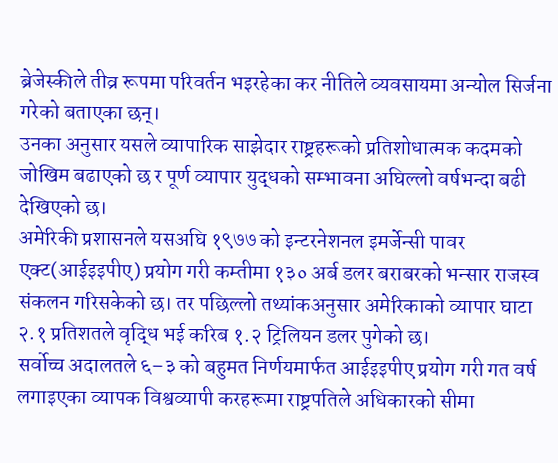ब्रेजेस्कीले तीव्र रूपमा परिवर्तन भइरहेका कर नीतिले व्यवसायमा अन्योल सिर्जना गरेको बताएका छन्।
उनका अनुसार यसले व्यापारिक साझेदार राष्ट्रहरूको प्रतिशोधात्मक कदमको जोखिम बढाएको छ र पूर्ण व्यापार युद्धको सम्भावना अघिल्लो वर्षभन्दा बढी देखिएको छ।
अमेरिकी प्रशासनले यसअघि १९७७ को इन्टरनेशनल इमर्जेन्सी पावर एक्ट(आईइइपीए) प्रयोग गरी कम्तीमा १३० अर्ब डलर बराबरको भन्सार राजस्व संकलन गरिसकेको छ। तर पछिल्लो तथ्यांकअनुसार अमेरिकाको व्यापार घाटा २.१ प्रतिशतले वृद्धि भई करिब १.२ ट्रिलियन डलर पुगेको छ।
सर्वोच्च अदालतले ६–३ को बहुमत निर्णयमार्फत आईइइपीए प्रयोग गरी गत वर्ष लगाइएका व्यापक विश्वव्यापी करहरूमा राष्ट्रपतिले अधिकारको सीमा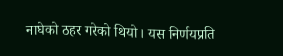नाघेको ठहर गरेको थियो। यस निर्णयप्रति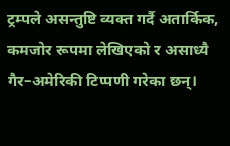ट्रम्पले असन्तुष्टि व्यक्त गर्दै अतार्किक, कमजोर रूपमा लेखिएको र असाध्यै गैर–अमेरिकी टिप्पणी गरेका छन्।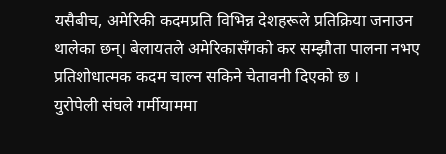यसैबीच, अमेरिकी कदमप्रति विभिन्न देशहरूले प्रतिक्रिया जनाउन थालेका छन्। बेलायतले अमेरिकासँगको कर सम्झौता पालना नभए प्रतिशोधात्मक कदम चाल्न सकिने चेतावनी दिएको छ ।
युरोपेली संघले गर्मीयाममा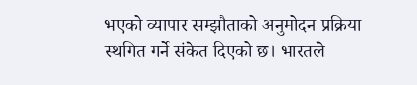भएको व्यापार सम्झौताको अनुमोदन प्रक्रिया स्थगित गर्ने संकेत दिएको छ। भारतले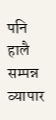पनि हालै सम्पन्न व्यापार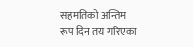सहमतिको अन्तिम रूप दिन तय गरिएका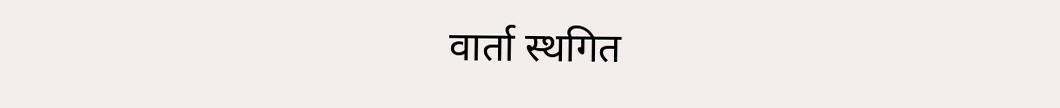वार्ता स्थगित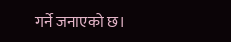गर्ने जनाएको छ।